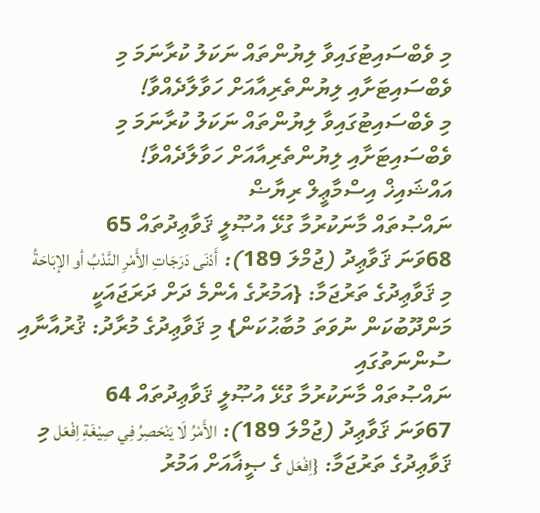މި ވެބްސައިޓުގައިވާ ލިޔުންތައް ނަކަލު ކުރާނަމަ މި ވެބްސައިޓަށާއި ލިޔުންތެރިއާއަށް ހަވާލާދެއްވާ!
މި ވެބްސައިޓުގައިވާ ލިޔުންތައް ނަކަލު ކުރާނަމަ މި ވެބްސައިޓަށާއި ލިޔުންތެރިއާއަށް ހަވާލާދެއްވާ!
އައްޝައިޚް އިސްމާޢީލް ރިޔާޟް
ނައްޞުތައް މާނަކުރުމާ ގުޅޭ އުޞޫލީ ޤަވާޢިދުތައް 65
68ވަނަ ޤަވާޢިދު (ޖުމްލަ 189): أَدْنَى دَرَجَاتِ الأَمْرِ النَّدْبُ أو الإبَاحَةُ މި ޤަވާޢިދުގެ ތަރުޖަމާ: {އަމުރުގެ އެންމެ ދަށް ދަރަޖައަކީ މަންދޫބުކަން ނުވަތަ މުބާޙުކަން} މި ޤަވާޢިދުގެ މުރާދު: ޤުރުއާނާއި ސުންނަތުގައި
ނައްޞުތައް މާނަކުރުމާ ގުޅޭ އުޞޫލީ ޤަވާޢިދުތައް 64
67ވަނަ ޤަވާޢިދު (ޖުމްލަ 189): الأَمْرُ لَا يَنْحَصِرُ فِي صِيْغَةِ اِفْعَل މި ޤަވާޢިދުގެ ތަރުޖަމާ: {اِفْعَل ގެ ޞީޣާއަށް އަމުރު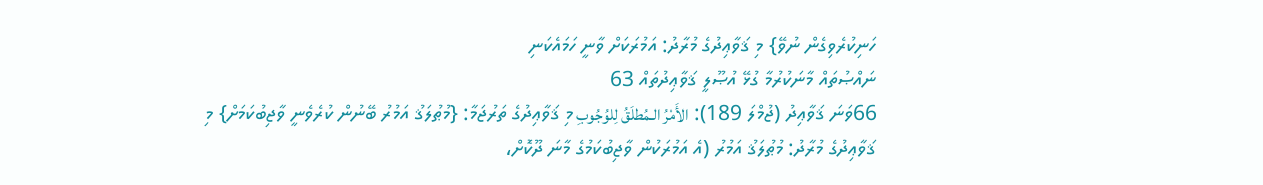ހަނިކުރެވިގެން ނުވޭ} މި ޤަވާޢިދުގެ މުރާދު: އަމުރަކަށް ވާނީ ހަމައެކަނި
ނައްޞުތައް މާނަކުރުމާ ގުޅޭ އުޞޫލީ ޤަވާޢިދުތައް 63
66ވަނަ ޤަވާޢިދު (ޖުމްލަ 189): الأَمْرُ الـمُطلَقُ لِلوُجُوبِ މި ޤަވާޢިދުގެ ތަރުޖަމާ: {މުޠުލަޤު އަމުރު ބޭނުން ކުރެވެނީ ވާޖިބުކަމަށް} މި ޤަވާޢިދުގެ މުރާދު: މުޠުލަޤު އަމުރު (އެ އަމުރަކުން ވާޖިބުކަމުގެ މާނަ ދޫކޮށް،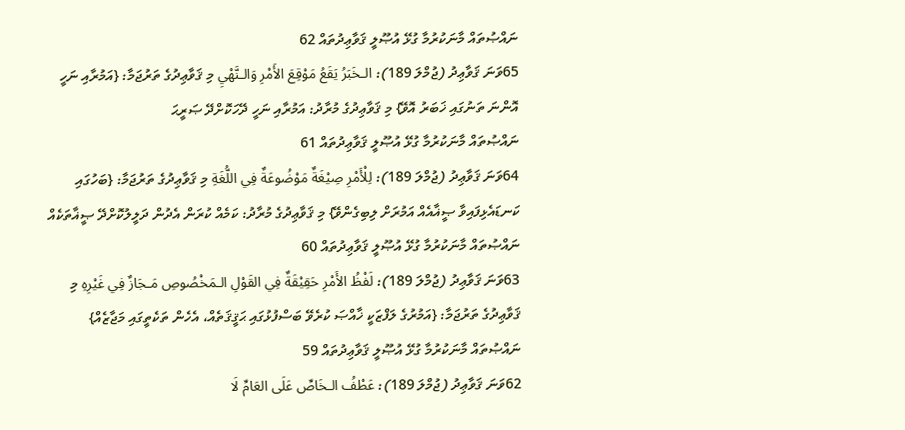ނައްޞުތައް މާނަކުރުމާ ގުޅޭ އުޞޫލީ ޤަވާޢިދުތައް 62
65ވަނަ ޤަވާޢިދު (ޖުމްލަ 189): الـخَبَرُ يَقَعُ مَوْقِعَ الأَمْرِ وَالـنَّهْيِ މި ޤަވާޢިދުގެ ތަރުޖަމާ: {އަމުރާއި ނަހީ އޮންނަ ތަނުގައި ޚަބަރު އޮވޭ} މި ޤަވާޢިދުގެ މުރާދު: އަމުރާއި ނަހީ ދޭހަކޮށްދޭ ޞަރީޙަ
ނައްޞުތައް މާނަކުރުމާ ގުޅޭ އުޞޫލީ ޤަވާޢިދުތައް 61
64ވަނަ ޤަވާޢިދު (ޖުމްލަ 189): لِلْأَمْرِ صِيْغَةٌ مَوْضُوعَةٌ فِي اللُّغَةِ މި ޤަވާޢިދުގެ ތަރުޖަމާ: {ބަހުގައި ކަނޑައެޅިފައިވާ ޞީޣާއެއް އަމުރަށް ލިބިގެންވޭ} މި ޤަވާޢިދުގެ މުރާދު: ކަމެއް ކުރަން އެދުން ދަލީލުކޮށްދޭ ޞީޣާތަކެއް
ނައްޞުތައް މާނަކުރުމާ ގުޅޭ އުޞޫލީ ޤަވާޢިދުތައް 60
63ވަނަ ޤަވާޢިދު (ޖުމްލަ 189): لَفْظُ الأَمْرِ حَقِيْقَةٌ فِي القَوْلِ الـمَخْصُوصِ مَـجَازٌ فِي غَيْرِهِ މި ޤަވާޢިދުގެ ތަރުޖަމާ: {އަމުރުގެ ލަފްޒަކީ ޚާއްޞަ ކުރެވޭ ބަސްފުޅުގައި ޙަޤީޤަތެއް، އެހެން ތަކެތީގައި މަޖާޒެއް}
ނައްޞުތައް މާނަކުރުމާ ގުޅޭ އުޞޫލީ ޤަވާޢިދުތައް 59
62ވަނަ ޤަވާޢިދު (ޖުމްލަ 189): عَطْفُ الـخَاصِّ عَلَى العَامِّ لَا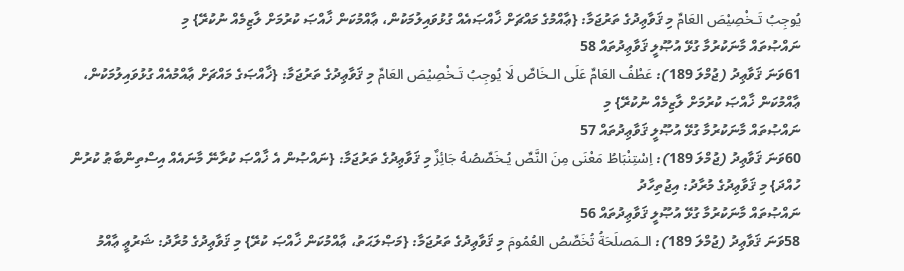يُوجِبُ تَـخْصِيْصَ العَامِّ މި ޤަވާޢިދުގެ ތަރުޖަމާ: {ޢާއްމުގެ މައްޗަށް ޚާއްޞައެއް ގުޅުވައިލުމަކުން، ޢާއްމުކަން ޚާއްޞަ ކުރުމަށް ލާޒިމެއް ނުކުރޭ} މި
ނައްޞުތައް މާނަކުރުމާ ގުޅޭ އުޞޫލީ ޤަވާޢިދުތައް 58
61ވަނަ ޤަވާޢިދު (ޖުމްލަ 189): عَطْفُ العَامِّ عَلَى الـخَاصِّ لَا يُوجِبُ تَـخْصِيْصَ العَامِّ މި ޤަވާޢިދުގެ ތަރުޖަމާ: {ޚާއްޞަގެ މައްޗަށް ޢާއްމުއެއް ގުޅުވައިލުމަކުން، ޢާއްމުކަން ޚާއްޞަ ކުރުމަށް ލާޒިމެއް ނުކުރޭ} މި
ނައްޞުތައް މާނަކުރުމާ ގުޅޭ އުޞޫލީ ޤަވާޢިދުތައް 57
60ވަނަ ޤަވާޢިދު (ޖުމްލަ 189): اِسْتِنْبَاطُ مَعْنَى مِنَ النَّصِّ يُـخَصِّصُهُ جَائِزٌ މި ޤަވާޢިދުގެ ތަރުޖަމާ: {ނައްޞުން އެ ޚާއްޞަ ކުރާނޭ މާނައެއް އިސްތިންބާޠު ކުރުން ހުއްދަ} މި ޤަވާޢިދުގެ މުރާދު: އިޖުތިހާދު
ނައްޞުތައް މާނަކުރުމާ ގުޅޭ އުޞޫލީ ޤަވާޢިދުތައް 56
58ވަނަ ޤަވާޢިދު (ޖުމްލަ 189): الـمَصلَحَةُ تُخَصِّصُ العُمُومَ މި ޤަވާޢިދުގެ ތަރުޖަމާ: {މަޞްލަޙަތު، ޢާއްމުކަން ޚާއްޞަ ކުރޭ} މި ޤަވާޢިދުގެ މުރާދު: ޝަރުޢީ ޢާއްމު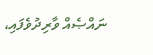ނައްޞެއް ވާރިދުވެފައި،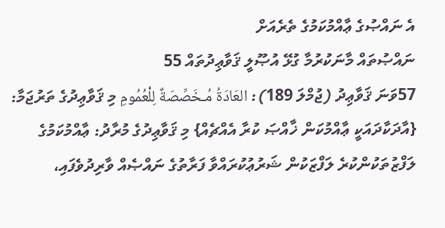އެ ނައްޞުގެ ޢާއްމުކަމުގެ ތެރެއަށް
ނައްޞުތައް މާނަކުރުމާ ގުޅޭ އުޞޫލީ ޤަވާޢިދުތައް 55
57ވަނަ ޤަވާޢިދު (ޖުމްލަ 189): العَادَةُ مُـخَصِّصَةٌ لِلْعُمُومِ މި ޤަވާޢިދުގެ ތަރުޖަމާ: {އާދަކާދައަކީ ޢާއްމުކަން ޚާއްޞަ ކުރާ އެއްޗެއް} މި ޤަވާޢިދުގެ މުރާދު: ޢާއްމުކަމުގެ ލަފްޒުތަކުންކުރެ ލަފްޒަކުން ޝަރުޢުކުރައްވާ ފަރާތުގެ ނައްޞެއް ވާރިދުވެފައި،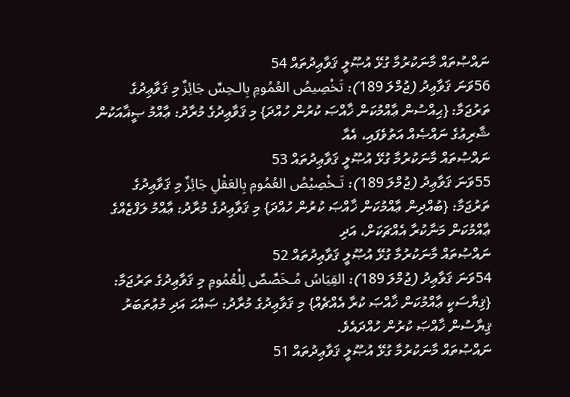ނައްޞުތައް މާނަކުރުމާ ގުޅޭ އުޞޫލީ ޤަވާޢިދުތައް 54
56ވަނަ ޤަވާޢިދު (ޖުމްލަ 189): تَخْصِيصُ العُمُومِ بِالـحِسِّ جَائِزٌ މި ޤަވާޢިދުގެ ތަރުޖަމާ: {ޙިއްސުން ޢާއްމުކަން ޚާއްޞަ ކުރުން ހުއްދަ} މި ޤަވާޢިދުގެ މުރާދު: ޢާއްމު ޞީޣާއަކުން ޝާރިޢުގެ ނައްޞެއް އަތުވެފައި، އެއާ
ނައްޞުތައް މާނަކުރުމާ ގުޅޭ އުޞޫލީ ޤަވާޢިދުތައް 53
55ވަނަ ޤަވާޢިދު (ޖުމްލަ 189): تَـخْصِيْصُ العُمُومِ بِالعَقْلِ جَائِزٌ މި ޤަވާޢިދުގެ ތަރުޖަމާ: {ބުއްދިން ޢާއްމުކަން ޚާއްޞަ ކުރުން ހުއްދަ} މި ޤަވާޢިދުގެ މުރާދު: ޢާއްމު ލަފްޒެއްގެ ޢާއްމުކަން މަނާކުރާ އެއްޗަކަށް، އަދި
ނައްޞުތައް މާނަކުރުމާ ގުޅޭ އުޞޫލީ ޤަވާޢިދުތައް 52
54ވަނަ ޤަވާޢިދު (ޖުމްލަ 189): القِيَاسُ مُـخَصِّصٌ لِلْعُمُومِ މި ޤަވާޢިދުގެ ތަރުޖަމާ: {ޤިޔާސަކީ ޢާއްމުކަން ޚާއްޞަ ކުރާ އެއްޗެއް} މި ޤަވާޢިދުގެ މުރާދު: ޞައްޙަ އަދި މުޢުތަބަރު ޤިޔާސުން ޚާއްޞަ ކުރުން ހުއްދައެވެ.
ނައްޞުތައް މާނަކުރުމާ ގުޅޭ އުޞޫލީ ޤަވާޢިދުތައް 51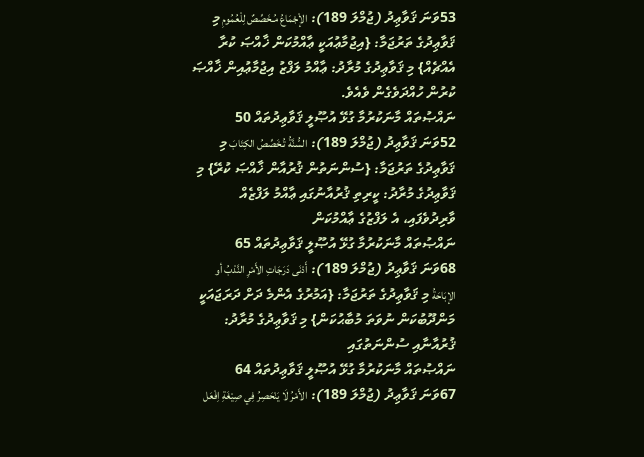53ވަނަ ޤަވާޢިދު (ޖުމްލަ 189): الإْجْمَاعُ مُـخَصِّصٌ لِلْعُمُومِ މި ޤަވާޢިދުގެ ތަރުޖަމާ: {އިޖުމާޢުއަކީ ޢާއްމުކަން ޚާއްޞަ ކުރާ އެއްޗެއް} މި ޤަވާޢިދުގެ މުރާދު: ޢާއްމު ލަފްޒު އިޖުމާޢުއިން ޚާއްޞަ ކުރުން ހުއްދަވެގެން ވެއެވެ.
ނައްޞުތައް މާނަކުރުމާ ގުޅޭ އުޞޫލީ ޤަވާޢިދުތައް 50
52ވަނަ ޤަވާޢިދު (ޖުމްލަ 189): السُّنَّةُ تُـخَصِّصُ الكِتَابَ މި ޤަވާޢިދުގެ ތަރުޖަމާ: {ސުންނަތުން ޤުރުއާން ޚާއްޞަ ކުރޭ} މި ޤަވާޢިދުގެ މުރާދު: ކީރިތި ޤުރުއާނުގައި ޢާއްމު ލަފްޒެއް ވާރިދުވެފައި، އެ ލަފްޒުގެ ޢާއްމުކަން
ނައްޞުތައް މާނަކުރުމާ ގުޅޭ އުޞޫލީ ޤަވާޢިދުތައް 65
68ވަނަ ޤަވާޢިދު (ޖުމްލަ 189): أَدْنَى دَرَجَاتِ الأَمْرِ النَّدْبُ أو الإبَاحَةُ މި ޤަވާޢިދުގެ ތަރުޖަމާ: {އަމުރުގެ އެންމެ ދަށް ދަރަޖައަކީ މަންދޫބުކަން ނުވަތަ މުބާޙުކަން} މި ޤަވާޢިދުގެ މުރާދު: ޤުރުއާނާއި ސުންނަތުގައި
ނައްޞުތައް މާނަކުރުމާ ގުޅޭ އުޞޫލީ ޤަވާޢިދުތައް 64
67ވަނަ ޤަވާޢިދު (ޖުމްލަ 189): الأَمْرُ لَا يَنْحَصِرُ فِي صِيْغَةِ اِفْعَل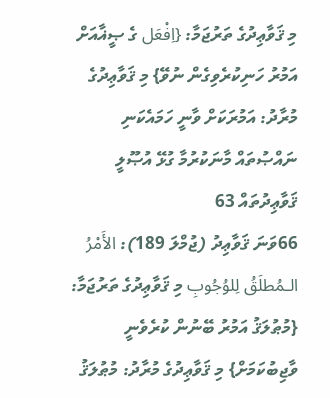މި ޤަވާޢިދުގެ ތަރުޖަމާ: {اِفْعَل ގެ ޞީޣާއަށް އަމުރު ހަނިކުރެވިގެން ނުވޭ} މި ޤަވާޢިދުގެ މުރާދު: އަމުރަކަށް ވާނީ ހަމައެކަނި
ނައްޞުތައް މާނަކުރުމާ ގުޅޭ އުޞޫލީ ޤަވާޢިދުތައް 63
66ވަނަ ޤަވާޢިދު (ޖުމްލަ 189): الأَمْرُ الـمُطلَقُ لِلوُجُوبِ މި ޤަވާޢިދުގެ ތަރުޖަމާ: {މުޠުލަޤު އަމުރު ބޭނުން ކުރެވެނީ ވާޖިބުކަމަށް} މި ޤަވާޢިދުގެ މުރާދު: މުޠުލަޤު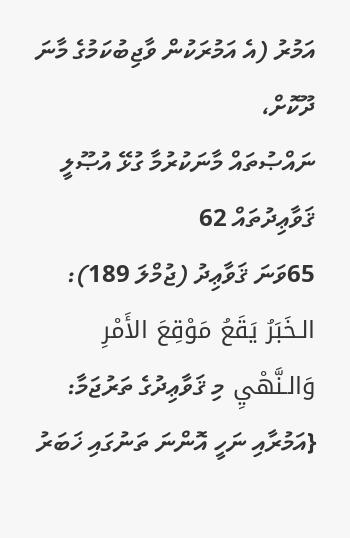އަމުރު (އެ އަމުރަކުން ވާޖިބުކަމުގެ މާނަ ދޫކޮށް،
ނައްޞުތައް މާނަކުރުމާ ގުޅޭ އުޞޫލީ ޤަވާޢިދުތައް 62
65ވަނަ ޤަވާޢިދު (ޖުމްލަ 189): الـخَبَرُ يَقَعُ مَوْقِعَ الأَمْرِ وَالـنَّهْيِ މި ޤަވާޢިދުގެ ތަރުޖަމާ: {އަމުރާއި ނަހީ އޮންނަ ތަނުގައި ޚަބަރު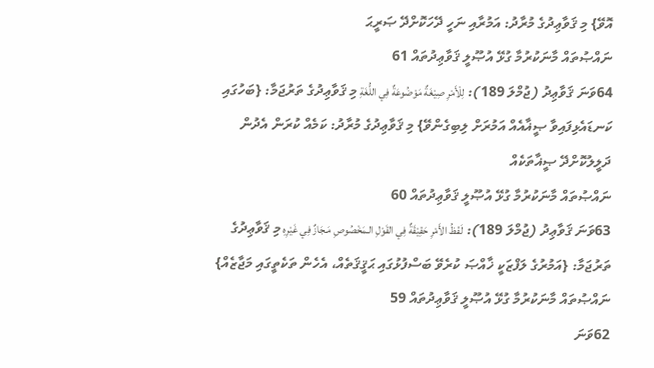އޮވޭ} މި ޤަވާޢިދުގެ މުރާދު: އަމުރާއި ނަހީ ދޭހަކޮށްދޭ ޞަރީޙަ
ނައްޞުތައް މާނަކުރުމާ ގުޅޭ އުޞޫލީ ޤަވާޢިދުތައް 61
64ވަނަ ޤަވާޢިދު (ޖުމްލަ 189): لِلْأَمْرِ صِيْغَةٌ مَوْضُوعَةٌ فِي اللُّغَةِ މި ޤަވާޢިދުގެ ތަރުޖަމާ: {ބަހުގައި ކަނޑައެޅިފައިވާ ޞީޣާއެއް އަމުރަށް ލިބިގެންވޭ} މި ޤަވާޢިދުގެ މުރާދު: ކަމެއް ކުރަން އެދުން ދަލީލުކޮށްދޭ ޞީޣާތަކެއް
ނައްޞުތައް މާނަކުރުމާ ގުޅޭ އުޞޫލީ ޤަވާޢިދުތައް 60
63ވަނަ ޤަވާޢިދު (ޖުމްލަ 189): لَفْظُ الأَمْرِ حَقِيْقَةٌ فِي القَوْلِ الـمَخْصُوصِ مَـجَازٌ فِي غَيْرِهِ މި ޤަވާޢިދުގެ ތަރުޖަމާ: {އަމުރުގެ ލަފްޒަކީ ޚާއްޞަ ކުރެވޭ ބަސްފުޅުގައި ޙަޤީޤަތެއް، އެހެން ތަކެތީގައި މަޖާޒެއް}
ނައްޞުތައް މާނަކުރުމާ ގުޅޭ އުޞޫލީ ޤަވާޢިދުތައް 59
62ވަނަ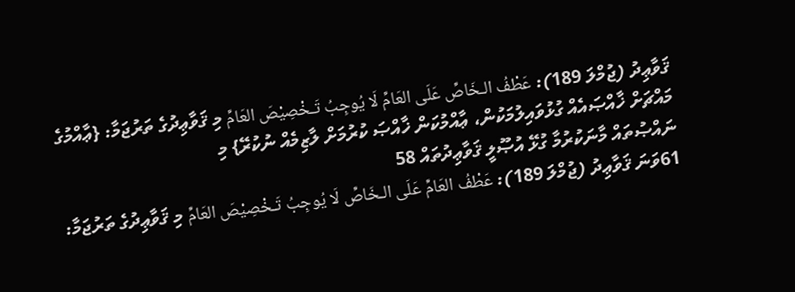ޤަވާޢިދު (ޖުމްލަ 189): عَطْفُ الـخَاصِّ عَلَى العَامِّ لَا يُوجِبُ تَـخْصِيْصَ العَامِّ މި ޤަވާޢިދުގެ ތަރުޖަމާ: {ޢާއްމުގެ މައްޗަށް ޚާއްޞައެއް ގުޅުވައިލުމަކުން، ޢާއްމުކަން ޚާއްޞަ ކުރުމަށް ލާޒިމެއް ނުކުރޭ} މި
ނައްޞުތައް މާނަކުރުމާ ގުޅޭ އުޞޫލީ ޤަވާޢިދުތައް 58
61ވަނަ ޤަވާޢިދު (ޖުމްލަ 189): عَطْفُ العَامِّ عَلَى الـخَاصِّ لَا يُوجِبُ تَـخْصِيْصَ العَامِّ މި ޤަވާޢިދުގެ ތަރުޖަމާ: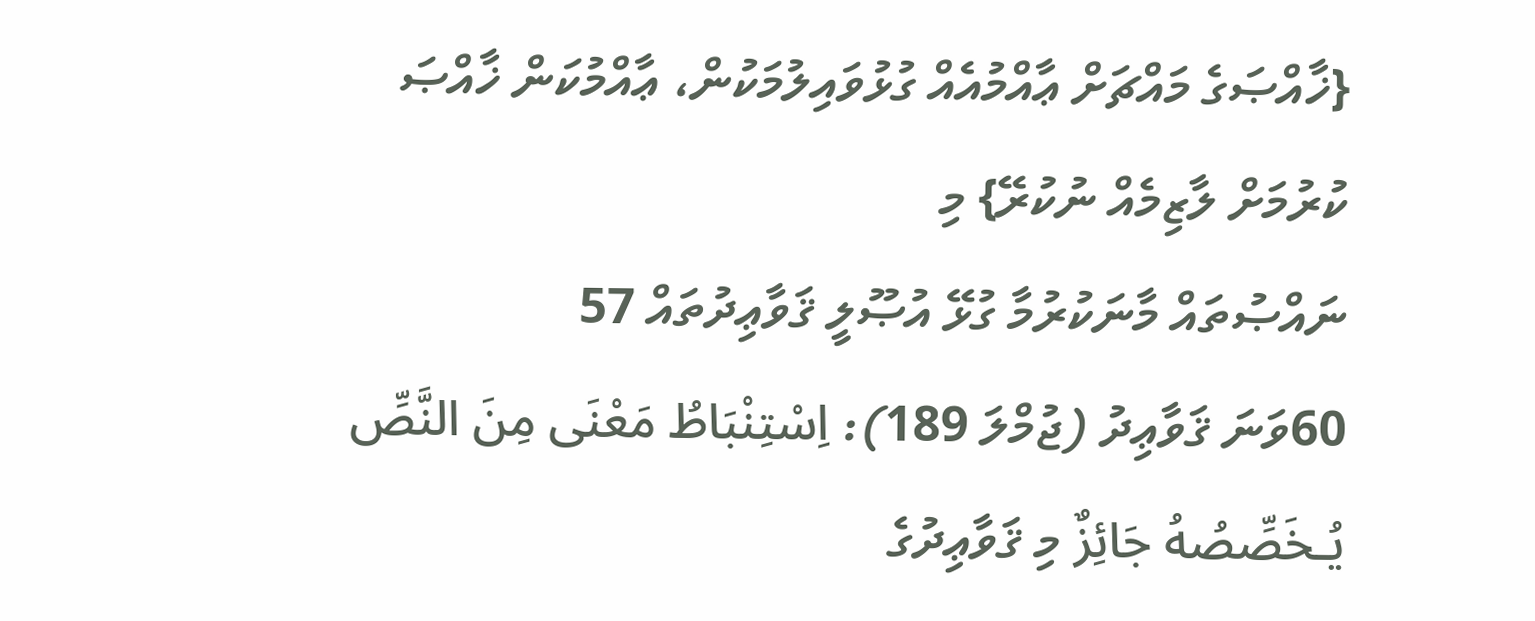{ޚާއްޞަގެ މައްޗަށް ޢާއްމުއެއް ގުޅުވައިލުމަކުން، ޢާއްމުކަން ޚާއްޞަ ކުރުމަށް ލާޒިމެއް ނުކުރޭ} މި
ނައްޞުތައް މާނަކުރުމާ ގުޅޭ އުޞޫލީ ޤަވާޢިދުތައް 57
60ވަނަ ޤަވާޢިދު (ޖުމްލަ 189): اِسْتِنْبَاطُ مَعْنَى مِنَ النَّصِّ يُـخَصِّصُهُ جَائِزٌ މި ޤަވާޢިދުގެ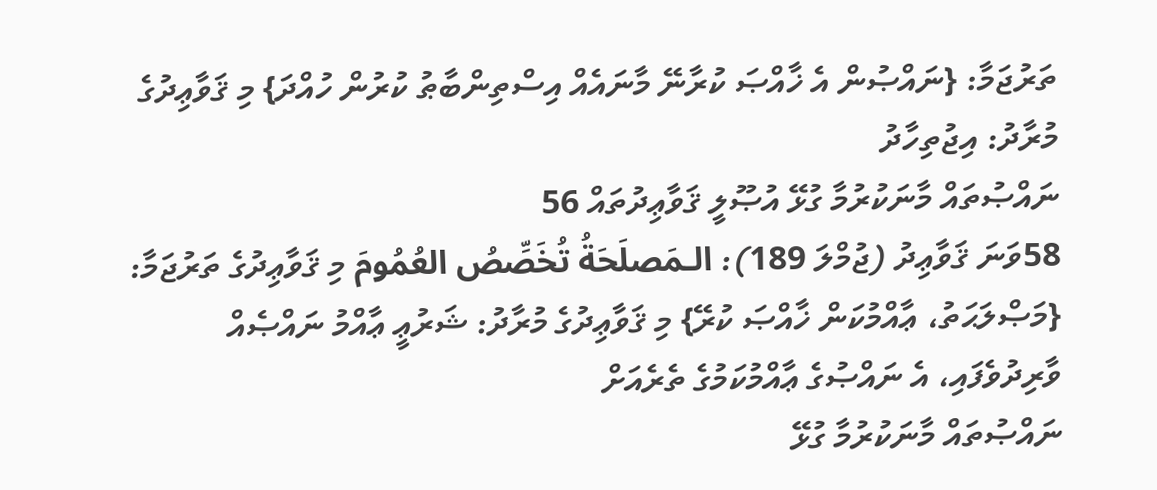ތަރުޖަމާ: {ނައްޞުން އެ ޚާއްޞަ ކުރާނޭ މާނައެއް އިސްތިންބާޠު ކުރުން ހުއްދަ} މި ޤަވާޢިދުގެ މުރާދު: އިޖުތިހާދު
ނައްޞުތައް މާނަކުރުމާ ގުޅޭ އުޞޫލީ ޤަވާޢިދުތައް 56
58ވަނަ ޤަވާޢިދު (ޖުމްލަ 189): الـمَصلَحَةُ تُخَصِّصُ العُمُومَ މި ޤަވާޢިދުގެ ތަރުޖަމާ: {މަޞްލަޙަތު، ޢާއްމުކަން ޚާއްޞަ ކުރޭ} މި ޤަވާޢިދުގެ މުރާދު: ޝަރުޢީ ޢާއްމު ނައްޞެއް ވާރިދުވެފައި، އެ ނައްޞުގެ ޢާއްމުކަމުގެ ތެރެއަށް
ނައްޞުތައް މާނަކުރުމާ ގުޅޭ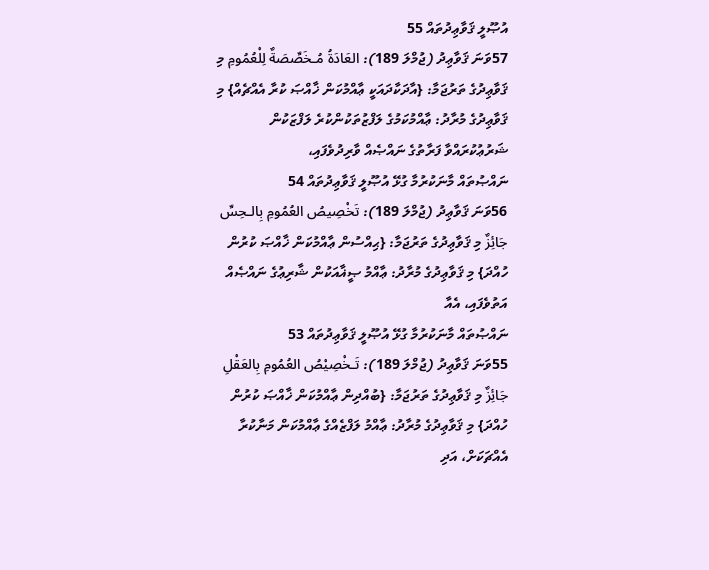އުޞޫލީ ޤަވާޢިދުތައް 55
57ވަނަ ޤަވާޢިދު (ޖުމްލަ 189): العَادَةُ مُـخَصِّصَةٌ لِلْعُمُومِ މި ޤަވާޢިދުގެ ތަރުޖަމާ: {އާދަކާދައަކީ ޢާއްމުކަން ޚާއްޞަ ކުރާ އެއްޗެއް} މި ޤަވާޢިދުގެ މުރާދު: ޢާއްމުކަމުގެ ލަފްޒުތަކުންކުރެ ލަފްޒަކުން ޝަރުޢުކުރައްވާ ފަރާތުގެ ނައްޞެއް ވާރިދުވެފައި،
ނައްޞުތައް މާނަކުރުމާ ގުޅޭ އުޞޫލީ ޤަވާޢިދުތައް 54
56ވަނަ ޤަވާޢިދު (ޖުމްލަ 189): تَخْصِيصُ العُمُومِ بِالـحِسِّ جَائِزٌ މި ޤަވާޢިދުގެ ތަރުޖަމާ: {ޙިއްސުން ޢާއްމުކަން ޚާއްޞަ ކުރުން ހުއްދަ} މި ޤަވާޢިދުގެ މުރާދު: ޢާއްމު ޞީޣާއަކުން ޝާރިޢުގެ ނައްޞެއް އަތުވެފައި، އެއާ
ނައްޞުތައް މާނަކުރުމާ ގުޅޭ އުޞޫލީ ޤަވާޢިދުތައް 53
55ވަނަ ޤަވާޢިދު (ޖުމްލަ 189): تَـخْصِيْصُ العُمُومِ بِالعَقْلِ جَائِزٌ މި ޤަވާޢިދުގެ ތަރުޖަމާ: {ބުއްދިން ޢާއްމުކަން ޚާއްޞަ ކުރުން ހުއްދަ} މި ޤަވާޢިދުގެ މުރާދު: ޢާއްމު ލަފްޒެއްގެ ޢާއްމުކަން މަނާކުރާ އެއްޗަކަށް، އަދި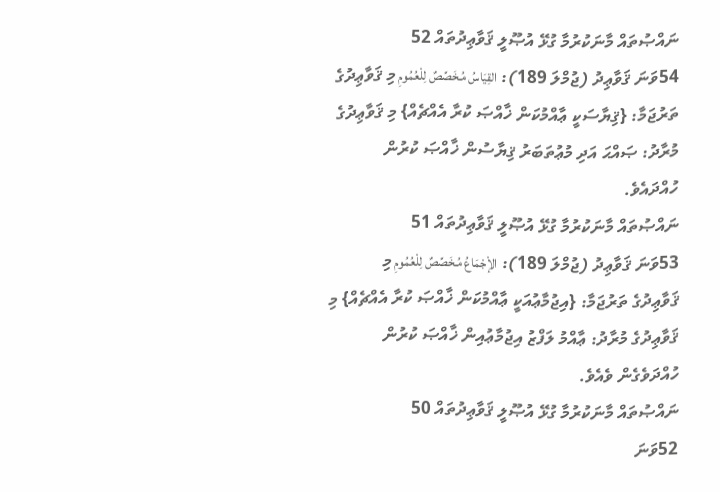ނައްޞުތައް މާނަކުރުމާ ގުޅޭ އުޞޫލީ ޤަވާޢިދުތައް 52
54ވަނަ ޤަވާޢިދު (ޖުމްލަ 189): القِيَاسُ مُـخَصِّصٌ لِلْعُمُومِ މި ޤަވާޢިދުގެ ތަރުޖަމާ: {ޤިޔާސަކީ ޢާއްމުކަން ޚާއްޞަ ކުރާ އެއްޗެއް} މި ޤަވާޢިދުގެ މުރާދު: ޞައްޙަ އަދި މުޢުތަބަރު ޤިޔާސުން ޚާއްޞަ ކުރުން ހުއްދައެވެ.
ނައްޞުތައް މާނަކުރުމާ ގުޅޭ އުޞޫލީ ޤަވާޢިދުތައް 51
53ވަނަ ޤަވާޢިދު (ޖުމްލަ 189): الإْجْمَاعُ مُـخَصِّصٌ لِلْعُمُومِ މި ޤަވާޢިދުގެ ތަރުޖަމާ: {އިޖުމާޢުއަކީ ޢާއްމުކަން ޚާއްޞަ ކުރާ އެއްޗެއް} މި ޤަވާޢިދުގެ މުރާދު: ޢާއްމު ލަފްޒު އިޖުމާޢުއިން ޚާއްޞަ ކުރުން ހުއްދަވެގެން ވެއެވެ.
ނައްޞުތައް މާނަކުރުމާ ގުޅޭ އުޞޫލީ ޤަވާޢިދުތައް 50
52ވަނަ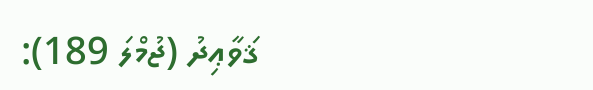ޤަވާޢިދު (ޖުމްލަ 189):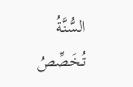السُّنَّةُ تُـخَصِّصُ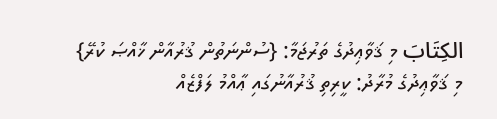الكِتَابَ މި ޤަވާޢިދުގެ ތަރުޖަމާ: {ސުންނަތުން ޤުރުއާން ޚާއްޞަ ކުރޭ} މި ޤަވާޢިދުގެ މުރާދު: ކީރިތި ޤުރުއާނުގައި ޢާއްމު ލަފްޒެއް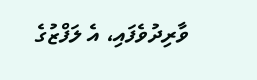ވާރިދުވެފައި، އެ ލަފްޒުގެ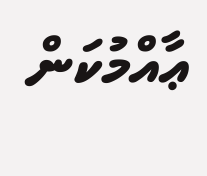ޢާއްމުކަން